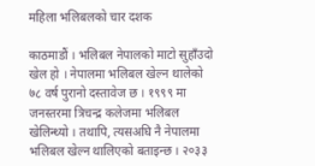महिला भलिबलको चार दशक

काठमाडौं । भलिबल नेपालको माटो सुहाँउदो खेल हो । नेपालमा भलिबल खेल्न थालेको ७८ वर्ष पुरानो दस्तावेज छ । १९९९ मा जनस्तरमा त्रिचन्द्र कलेजमा भलिबल खेलिन्थ्यो । तथापि, त्यसअघि नै नेपालमा भलिबल खेल्न थालिएको बताइन्छ । २०३३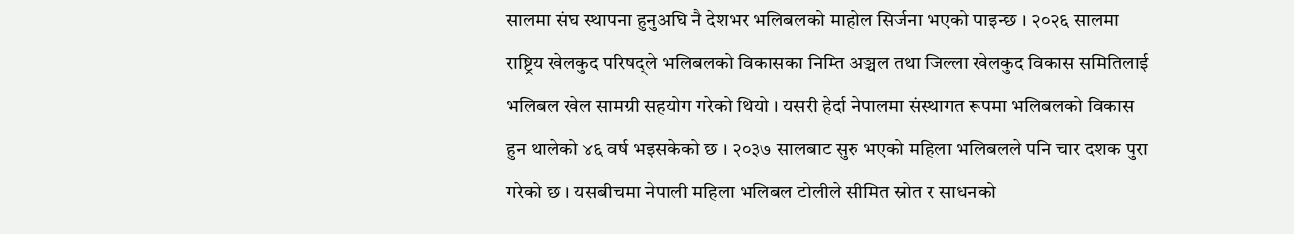सालमा संघ स्थापना हुनुअघि नै देशभर भलिबलको माहोल सिर्जना भएको पाइन्छ । २०२६ सालमा राष्ट्रिय खेलकुद परिषद्ले भलिबलको विकासका निम्ति अञ्चल तथा जिल्ला खेलकुद विकास समितिलाई भलिबल खेल सामग्री सहयोग गरेको थियो । यसरी हेर्दा नेपालमा संस्थागत रूपमा भलिबलको विकास हुन थालेको ४६ वर्ष भइसकेको छ । २०३७ सालबाट सुरु भएको महिला भलिबलले पनि चार दशक पुरा गरेको छ । यसबीचमा नेपाली महिला भलिबल टोलीले सीमित स्रोत र साधनको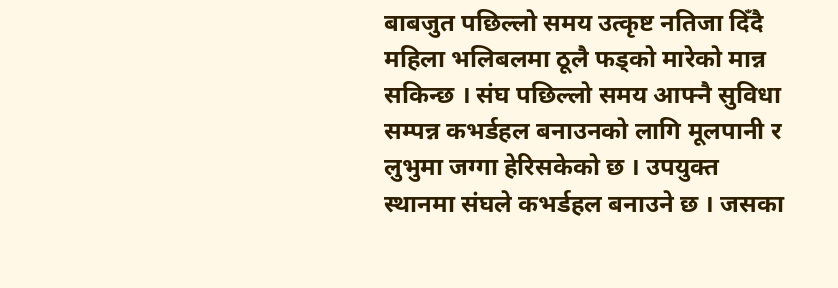बाबजुत पछिल्लो समय उत्कृष्ट नतिजा दिँदै महिला भलिबलमा ठूलै फड्को मारेको मान्न सकिन्छ । संघ पछिल्लो समय आफ्नै सुविधा सम्पन्न कभर्डहल बनाउनको लागि मूलपानी र लुभुमा जग्गा हेरिसकेको छ । उपयुक्त स्थानमा संघले कभर्डहल बनाउने छ । जसका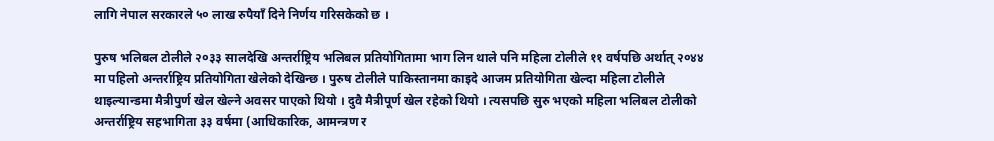लागि नेपाल सरकारले ५० लाख रुपैयाँ दिने निर्णय गरिसकेको छ ।

पुरुष भलिबल टोलीले २०३३ सालदेखि अन्तर्राष्ट्रिय भलिबल प्रतियोगितामा भाग लिन थाले पनि महिला टोलीले ११ वर्षपछि अर्थात् २०४४ मा पहिलो अन्तर्राष्ट्रिय प्रतियोगिता खेलेको देखिन्छ । पुरुष टोलीले पाकिस्तानमा काइदे आजम प्रतियोगिता खेल्दा महिला टोलीले थाइल्यान्डमा मैत्रीपुर्ण खेल खेल्ने अवसर पाएको थियो । दुवै मैत्रीपूर्ण खेल रहेको थियो । त्यसपछि सुरु भएको महिला भलिबल टोलीको अन्तर्राष्ट्रिय सहभागिता ३३ वर्षमा (आधिकारिक, आमन्त्रण र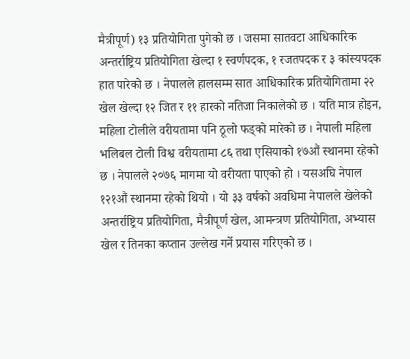मैत्रीपूर्ण) १३ प्रतियोगिता पुगेको छ । जसमा सातवटा आधिकारिक अन्तर्राष्ट्रिय प्रतियोगिता खेल्दा १ स्वर्णपदक, १ रजतपदक र ३ कांस्यपदक हात पारेको छ । नेपालले हालसम्म सात आधिकारिक प्रतियोगितामा २२ खेल खेल्दा १२ जित र ११ हारको नतिजा निकालेको छ । यति मात्र होइन, महिला टोलीले वरीयतामा पनि ठूलो फड्को मारेको छ । नेपाली महिला भलिबल टोली विश्व वरीयतामा ८६ तथा एसियाको १७औं स्थानमा रहेको छ । नेपालले २०७६ मागमा यो वरीयता पाएको हो । यसअघि नेपाल १२१औं स्थानमा रहेको थियो । यो ३३ वर्षको अवधिमा नेपालले खेलेको अन्तर्राष्ट्रिय प्रतियोगिता, मैत्रीपूर्ण खेल, आमन्त्रण प्रतियोगिता, अभ्यास खेल र तिनका कप्तान उल्लेख गर्ने प्रयास गरिएको छ ।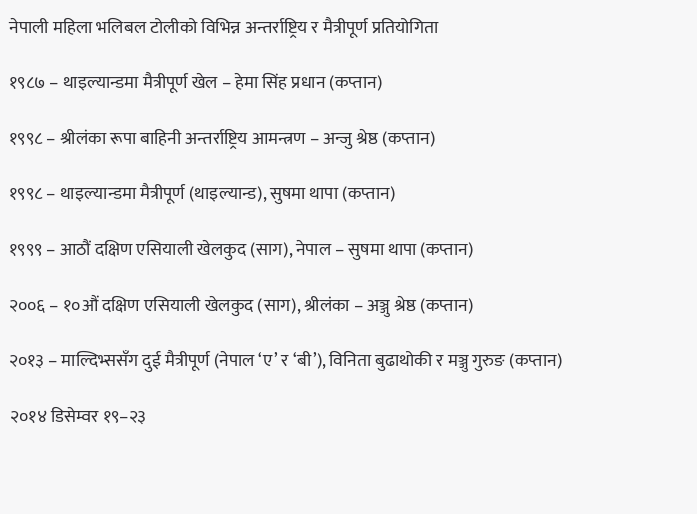नेपाली महिला भलिबल टोलीको विभिन्न अन्तर्राष्ट्रिय र मैत्रीपूर्ण प्रतियोगिता

१९८७ – थाइल्यान्डमा मैत्रीपूर्ण खेल – हेमा सिंह प्रधान (कप्तान)

१९९८ – श्रीलंका रूपा बाहिनी अन्तर्राष्ट्रिय आमन्त्रण – अन्जु श्रेष्ठ (कप्तान)

१९९८ – थाइल्यान्डमा मैत्रीपूर्ण (थाइल्यान्ड), सुषमा थापा (कप्तान)

१९९९ – आठौं दक्षिण एसियाली खेलकुद (साग), नेपाल – सुषमा थापा (कप्तान)

२००६ – १०औं दक्षिण एसियाली खेलकुद (साग), श्रीलंका – अञ्जु श्रेष्ठ (कप्तान)

२०१३ – माल्दिभ्ससँग दुई मैत्रीपूर्ण (नेपाल ‘ए’ र ‘बी’), विनिता बुढाथोकी र मञ्जु गुरुङ (कप्तान)

२०१४ डिसेम्वर १९–२३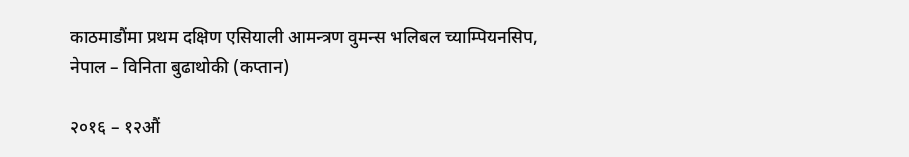काठमाडौंमा प्रथम दक्षिण एसियाली आमन्त्रण वुमन्स भलिबल च्याम्पियनसिप, नेपाल – विनिता बुढाथोकी (कप्तान)

२०१६ – १२औं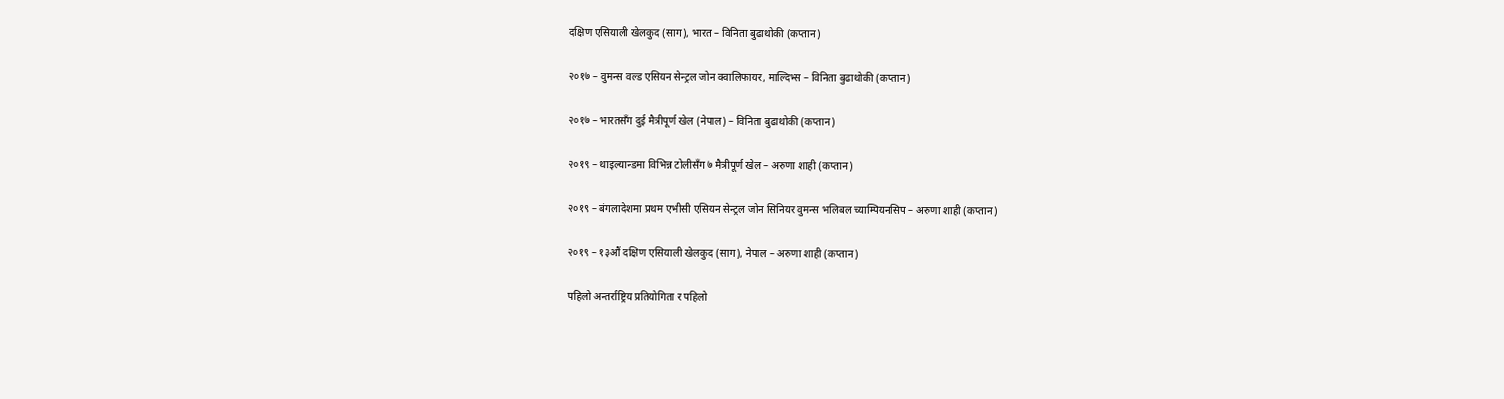दक्षिण एसियाली खेलकुद (साग), भारत – विनिता बुढाथोकी (कप्तान)

२०१७ – वुमन्स वल्ड एसियन सेन्ट्रल जोन क्वालिफायर, माल्दिभ्स – विनिता बुढाथोकी (कप्तान)

२०१७ – भारतसँग दुई मैत्रीपूर्ण खेल (नेपाल) – विनिता बुढाथोकी (कप्तान)

२०१९ – थाइल्यान्डमा विभिन्न टोलीसँग ७ मैत्रीपूर्ण खेल – अरुणा शाही (कप्तान)

२०१९ – बंगलादेशमा प्रथम एभीसी एसियन सेन्ट्रल जोन सिनियर वुमन्स भलिबल च्याम्पियनसिप – अरुणा शाही (कप्तान)

२०१९ – १३औं दक्षिण एसियाली खेलकुद (साग), नेपाल – अरुणा शाही (कप्तान)

पहिलो अन्तर्राष्ट्रिय प्रतियोगिता र पहिलो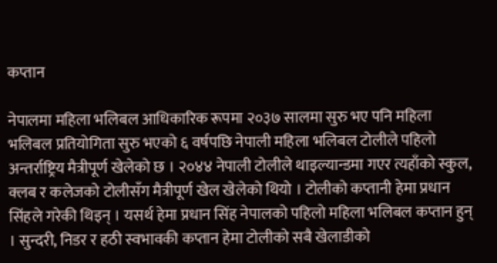कप्तान

नेपालमा महिला भलिबल आधिकारिक रूपमा २०३७ सालमा सुरु भए पनि महिला भलिबल प्रतियोगिता सुरु भएको ६ वर्षपछि नेपाली महिला भलिबल टोलीले पहिलो अन्तर्राष्ट्रिय मैत्रीपूर्ण खेलेको छ । २०४४ नेपाली टोलीले थाइल्यान्डमा गएर त्यहाँको स्कुल, क्लब र कलेजको टोलीसँग मैत्रीपूर्ण खेल खेलेको थियो । टोलीको कप्तानी हेमा प्रधान सिंहले गरेकी थिइन् । यसर्थ हेमा प्रधान सिंह नेपालको पहिलो महिला भलिबल कप्तान हुन् । सुन्दरी, निडर र हठी स्वभावकी कप्तान हेमा टोलीको सबै खेलाडीको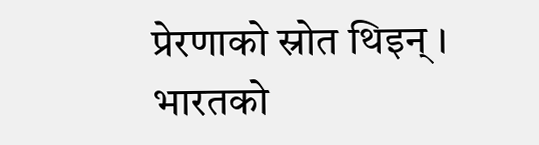प्रेरणाको स्रोत थिइन् । भारतको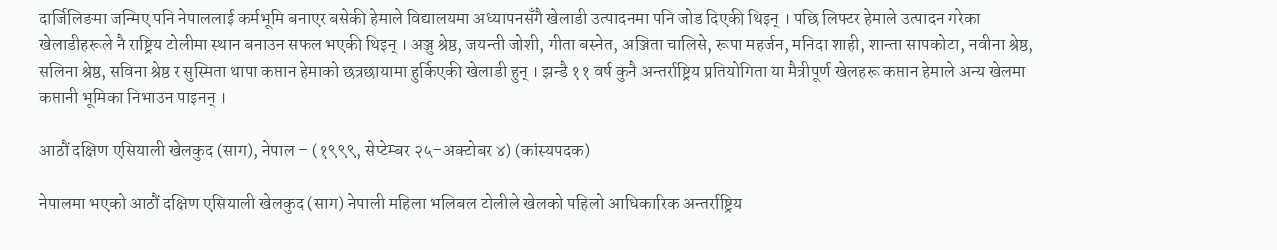दार्जिलिङमा जन्मिए पनि नेपाललाई कर्मभूमि बनाएर बसेकी हेमाले विद्यालयमा अध्यापनसँगै खेलाडी उत्पादनमा पनि जोड दिएकी थिइन् । पछि लिफ्टर हेमाले उत्पादन गरेका खेलाडीहरूले नै राष्ट्रिय टोलीमा स्थान बनाउन सफल भएकी थिइन् । अञ्जु श्रेष्ठ, जयन्ती जोशी, गीता बस्नेत, अञ्जिता चालिसे, रूपा महर्जन, मनिदा शाही, शान्ता सापकोटा, नवीना श्रेष्ठ, सलिना श्रेष्ठ, सविना श्रेष्ठ र सुस्मिता थापा कप्तान हेमाको छत्रछायामा हुर्किएकी खेलाडी हुन् । झन्डै ११ वर्ष कुनै अन्तर्राष्ट्रिय प्रतियोगिता या मैत्रीपूर्ण खेलहरू कप्तान हेमाले अन्य खेलमा कप्तानी भूमिका निभाउन पाइनन् ।

आठौं दक्षिण एसियाली खेलकुद (साग), नेपाल – (१९९९, सेप्टेम्बर २५–अक्टोबर ४) (कांस्यपदक)

नेपालमा भएको आठौं दक्षिण एसियाली खेलकुद (साग) नेपाली महिला भलिबल टोलीले खेलको पहिलो आधिकारिक अन्तर्राष्ट्रिय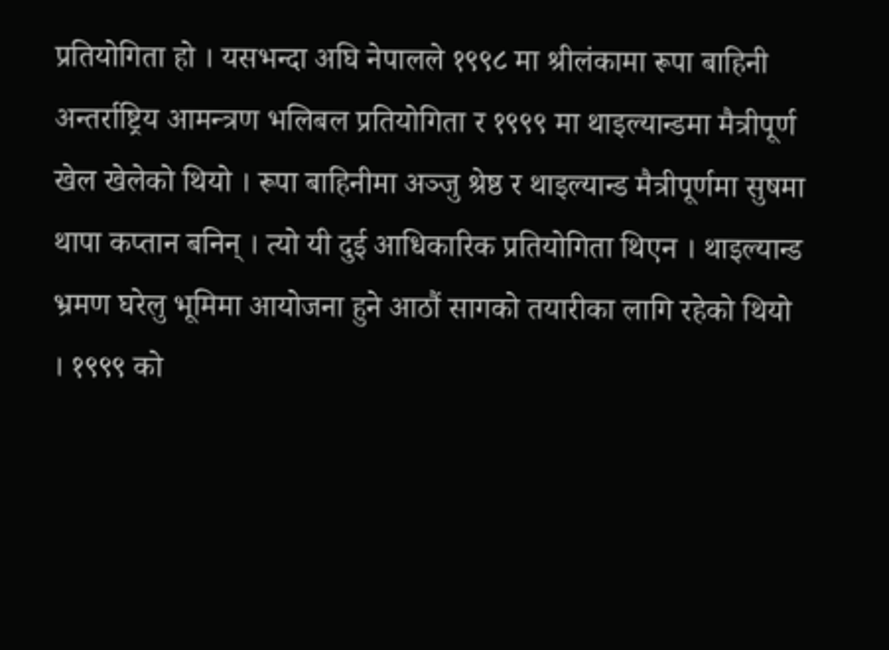प्रतियोगिता हो । यसभन्दा अघि नेपालले १९९८ मा श्रीलंकामा रूपा बाहिनी अन्तर्राष्ट्रिय आमन्त्रण भलिबल प्रतियोगिता र १९९९ मा थाइल्यान्डमा मैत्रीपूर्ण खेल खेलेको थियो । रूपा बाहिनीमा अञ्जु श्रेष्ठ र थाइल्यान्ड मैत्रीपूर्णमा सुषमा थापा कप्तान बनिन् । त्यो यी दुई आधिकारिक प्रतियोगिता थिएन । थाइल्यान्ड भ्रमण घरेलु भूमिमा आयोजना हुने आठौं सागको तयारीका लागि रहेको थियो । १९९९ को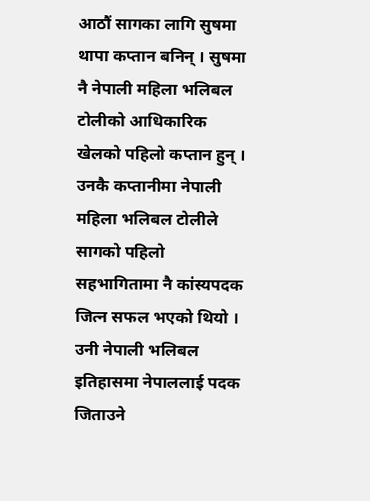आठौं सागका लागि सुषमा थापा कप्तान बनिन् । सुषमा नै नेपाली महिला भलिबल टोलीको आधिकारिक खेलको पहिलो कप्तान हुन् । उनकै कप्तानीमा नेपाली महिला भलिबल टोलीले सागको पहिलो सहभागितामा नै कांस्यपदक जित्न सफल भएको थियो । उनी नेपाली भलिबल इतिहासमा नेपाललाई पदक जिताउने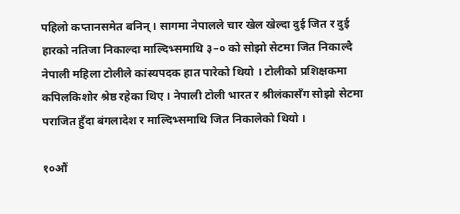पहिलो कप्तानसमेत बनिन् । सागमा नेपालले चार खेल खेल्दा दुई जित र दुई हारको नतिजा निकाल्दा माल्दिभ्समाथि ३–० को सोझो सेटमा जित निकाल्दै नेपाली महिला टोलीले कांस्यपदक हात पारेको थियो । टोलीको प्रशिक्षकमा कपिलकिशोर श्रेष्ठ रहेका थिए । नेपाली टोली भारत र श्रीलंकासँग सोझो सेटमा पराजित हुँदा बंगलादेश र माल्दिभ्समाथि जित निकालेको थियो ।

१०औं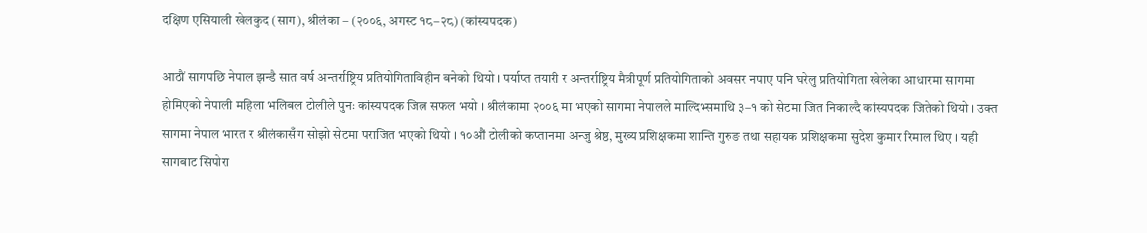दक्षिण एसियाली खेलकुद (साग), श्रीलंका – (२००६, अगस्ट १८–२८) (कांस्यपदक)

आठौं सागपछि नेपाल झन्डै सात वर्ष अन्तर्राष्ट्रिय प्रतियोगिताविहीन बनेको थियो । पर्याप्त तयारी र अन्तर्राष्ट्रिय मैत्रीपूर्ण प्रतियोगिताको अवसर नपाए पनि घरेलु प्रतियोगिता खेलेका आधारमा सागमा होमिएको नेपाली महिला भलिबल टोलीले पुनः कांस्यपदक जित्न सफल भयो । श्रीलंकामा २००६ मा भएको सागमा नेपालले माल्दिभ्समाथि ३–१ को सेटमा जित निकाल्दै कांस्यपदक जितेको थियो । उक्त सागमा नेपाल भारत र श्रीलंकासँग सोझो सेटमा पराजित भएको थियो । १०औं टोलीको कप्तानमा अन्जु श्रेष्ठ, मुख्य प्रशिक्षकमा शान्ति गुरुङ तथा सहायक प्रशिक्षकमा सुदेश कुमार रिमाल थिए । यही सागबाट सिपोरा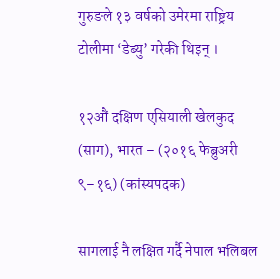गुरुङले १३ वर्षको उमेरमा राष्ट्रिय टोलीमा ‘डेब्यु’ गरेकी थिइन् ।

१२औं दक्षिण एसियाली खेलकुद (साग), भारत – (२०१६ फेब्रुअरी ९–१६) (कांस्यपदक)

सागलाई नै लक्षित गर्दै नेपाल भलिबल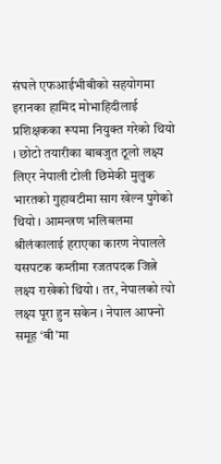संघले एफआईभीबीको सहयोगमा इरानका हामिद मोभाहिदीलाई प्रशिक्षकका रूपमा नियुक्त गरेको थियो । छोटो तयारीका बाबजुत ठूलो लक्ष्य लिएर नेपाली टोली छिमेकी मुलुक भारतको गुहावटीमा साग खेल्न पुगेको थियो । आमन्त्रण भलिबलमा श्रीलंकालाई हराएका कारण नेपालले यसपटक कम्तीमा रजतपदक जित्ने लक्ष्य राखेको थियो । तर, नेपालको त्यो लक्ष्य पूरा हुन सकेन । नेपाल आफ्नो समूह ‘बी’मा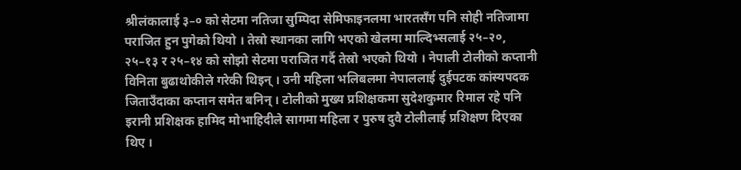श्रीलंकालाई ३–० को सेटमा नतिजा सुम्पिदा सेमिफाइनलमा भारतसँग पनि सोही नतिजामा पराजित हुन पुगेको थियो । तेस्रो स्थानका लागि भएको खेलमा माल्दिभ्सलाई २५–२०, २५–१३ र २५–१४ को सोझो सेटमा पराजित गर्दै तेस्रो भएको थियो । नेपाली टोलीको कप्तानी विनिता बुढाथोकीले गरेकी थिइन् । उनी महिला भलिबलमा नेपाललाई दुईपटक कांस्यपदक जिताउँदाका कप्तान समेत बनिन् । टोलीको मुख्य प्रशिक्षकमा सुदेशकुमार रिमाल रहे पनि इरानी प्रशिक्षक हामिद मोभाहिदीले सागमा महिला र पुरुष दुवै टोलीलाई प्रशिक्षण दिएका थिए ।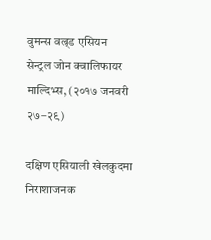वुमन्स वल्र्ड एसियन सेन्ट्रल जोन क्वालिफायर माल्दिभ्स, (२०१७ जनवरी २७–२९)

दक्षिण एसियाली खेलकुदमा निराशाजनक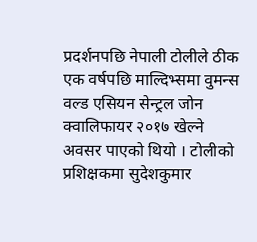प्रदर्शनपछि नेपाली टोलीले ठीक एक वर्षपछि माल्दिभ्समा वुमन्स वल्ड एसियन सेन्ट्रल जोन क्वालिफायर २०१७ खेल्ने अवसर पाएको थियो । टोलीको प्रशिक्षकमा सुदेशकुमार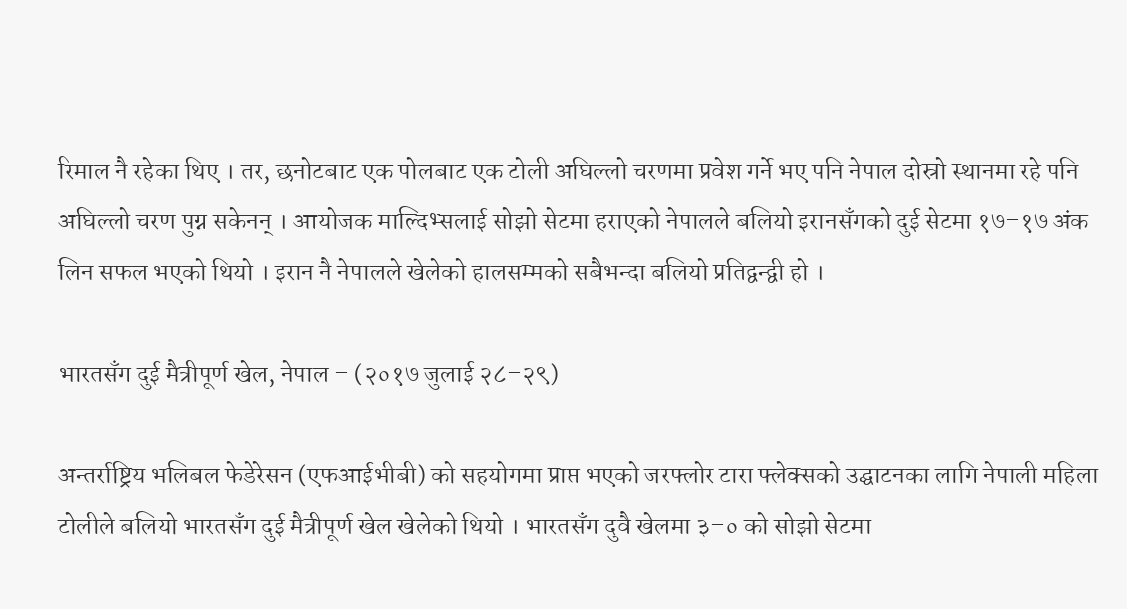रिमाल नै रहेका थिए । तर, छनोटबाट एक पोलबाट एक टोली अघिल्लो चरणमा प्रवेश गर्ने भए पनि नेपाल दोस्रो स्थानमा रहे पनि अघिल्लो चरण पुग्न सकेनन् । आयोजक माल्दिभ्सलाई सोझो सेटमा हराएको नेपालले बलियो इरानसँगको दुई सेटमा १७–१७ अंक लिन सफल भएको थियो । इरान नै नेपालले खेलेको हालसम्मको सबैभन्दा बलियो प्रतिद्वन्द्वी हो ।

भारतसँग दुई मैत्रीपूर्ण खेल, नेपाल – (२०१७ जुलाई २८–२९)

अन्तर्राष्ट्रिय भलिबल फेडेरेसन (एफआईभीबी) को सहयोगमा प्राप्त भएको जरफ्लोर टारा फ्लेक्सको उद्घाटनका लागि नेपाली महिला टोलीले बलियो भारतसँग दुई मैत्रीपूर्ण खेल खेलेको थियो । भारतसँग दुवै खेलमा ३–० को सोझो सेटमा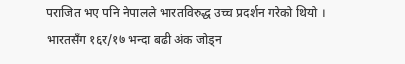पराजित भए पनि नेपालले भारतविरुद्ध उच्च प्रदर्शन गरेको थियो । भारतसँग १६र/१७ भन्दा बढी अंक जोड्न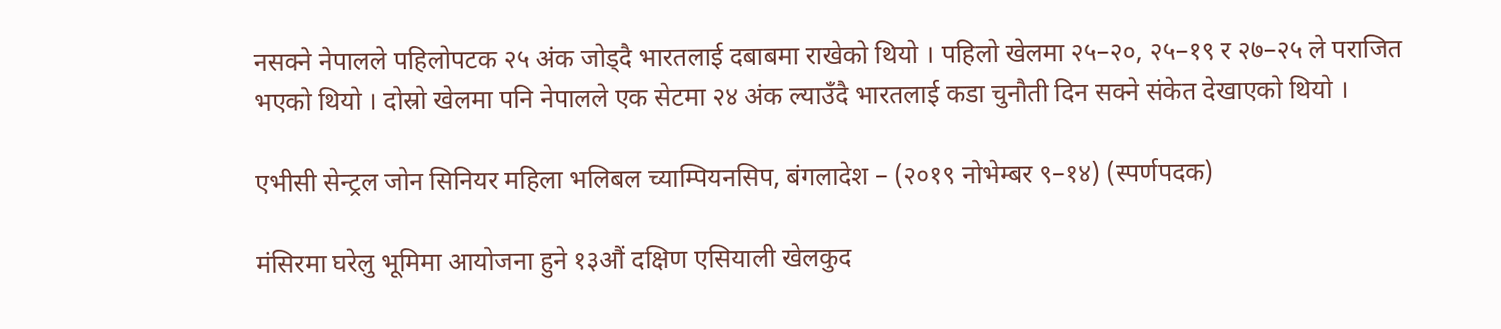नसक्ने नेपालले पहिलोपटक २५ अंक जोड्दै भारतलाई दबाबमा राखेको थियो । पहिलो खेलमा २५–२०, २५–१९ र २७–२५ ले पराजित भएको थियो । दोस्रो खेलमा पनि नेपालले एक सेटमा २४ अंक ल्याउँदै भारतलाई कडा चुनौती दिन सक्ने संकेत देखाएको थियो ।

एभीसी सेन्ट्रल जोन सिनियर महिला भलिबल च्याम्पियनसिप, बंगलादेश – (२०१९ नोभेम्बर ९–१४) (स्पर्णपदक)

मंसिरमा घरेलु भूमिमा आयोजना हुने १३औं दक्षिण एसियाली खेलकुद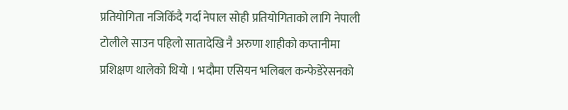प्रतियोगिता नजिकिँदै गर्दा नेपाल सोही प्रतियोगिताको लागि नेपाली टोलीले साउन पहिलो सातादेखि नै अरुणा शाहीको कप्तानीमा प्रशिक्षण थालेको थियो । भदौमा एसियन भलिबल कन्फेडेरेसनको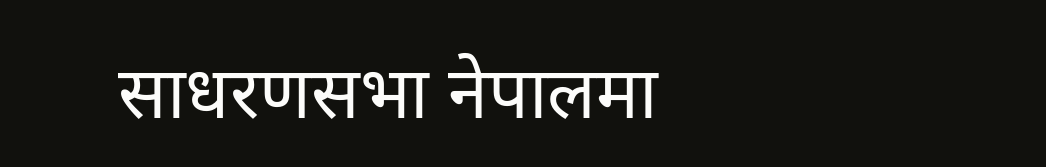साधरणसभा नेपालमा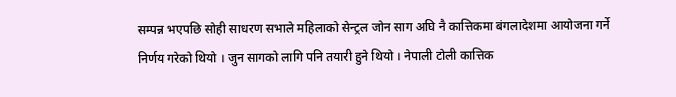सम्पन्न भएपछि सोही साधरण सभाले महिलाको सेन्ट्रल जोन साग अघि नै कात्तिकमा बंगलादेशमा आयोजना गर्ने निर्णय गरेको थियो । जुन सागको लागि पनि तयारी हुने थियो । नेपाली टोली कात्तिक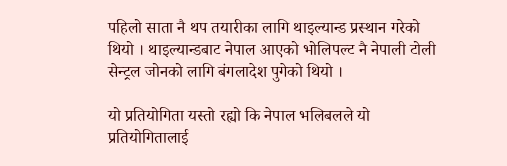पहिलो साता नै थप तयारीका लागि थाइल्यान्ड प्रस्थान गरेको थियो । थाइल्यान्डबाट नेपाल आएको भोलिपल्ट नै नेपाली टोली सेन्ट्रल जोनको लागि बंगलादेश पुगेको थियो ।

यो प्रतियोगिता यस्तो रह्यो कि नेपाल भलिबलले यो प्रतियोगितालाई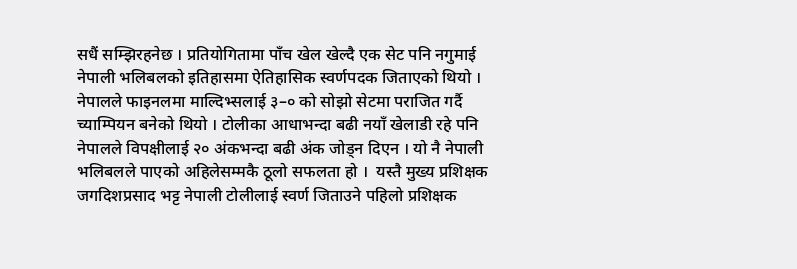सधैं सम्झिरहनेछ । प्रतियोगितामा पाँच खेल खेल्दै एक सेट पनि नगुमाई नेपाली भलिबलको इतिहासमा ऐतिहासिक स्वर्णपदक जिताएको थियो । नेपालले फाइनलमा माल्दिभ्सलाई ३–० को सोझो सेटमा पराजित गर्दै च्याम्पियन बनेको थियो । टोलीका आधाभन्दा बढी नयाँ खेलाडी रहे पनि नेपालले विपक्षीलाई २० अंकभन्दा बढी अंक जोड्न दिएन । यो नै नेपाली भलिबलले पाएको अहिलेसम्मकै ठूलो सफलता हो ।  यस्तै मुख्य प्रशिक्षक जगदिशप्रसाद भट्ट नेपाली टोलीलाई स्वर्ण जिताउने पहिलो प्रशिक्षक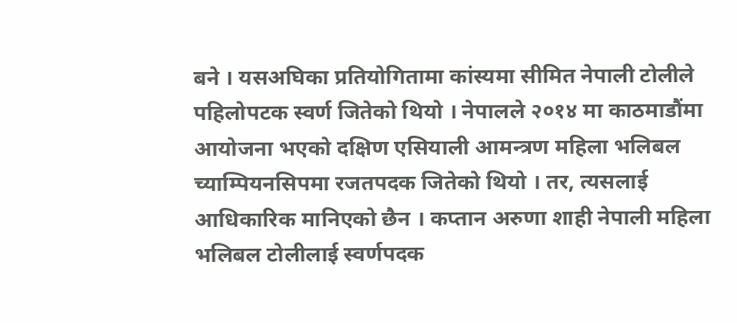बने । यसअघिका प्रतियोगितामा कांस्यमा सीमित नेपाली टोलीले पहिलोपटक स्वर्ण जितेको थियो । नेपालले २०१४ मा काठमाडौंमा आयोजना भएको दक्षिण एसियाली आमन्त्रण महिला भलिबल च्याम्पियनसिपमा रजतपदक जितेको थियो । तर, त्यसलाई आधिकारिक मानिएको छैन । कप्तान अरुणा शाही नेपाली महिला भलिबल टोलीलाई स्वर्णपदक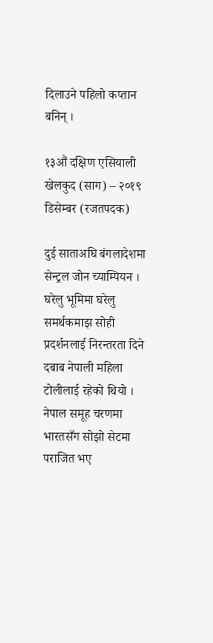दिलाउने पहिलो कप्तान बनिन् ।

१३औं दक्षिण एसियाली खेलकुद (साग) – २०१९ डिसेम्बर (रजतपदक)

दुई साताअघि बंगलादेशमा सेन्ट्रल जोन च्याम्पियन । घरेलु भूमिमा घरेलु समर्थकमाझ सोही प्रदर्शनलाई निरन्तरता दिने दबाब नेपाली महिला टोलीलाई रहेको थियो । नेपाल समूह चरणमा भारतसँग सोझो सेटमा पराजित भए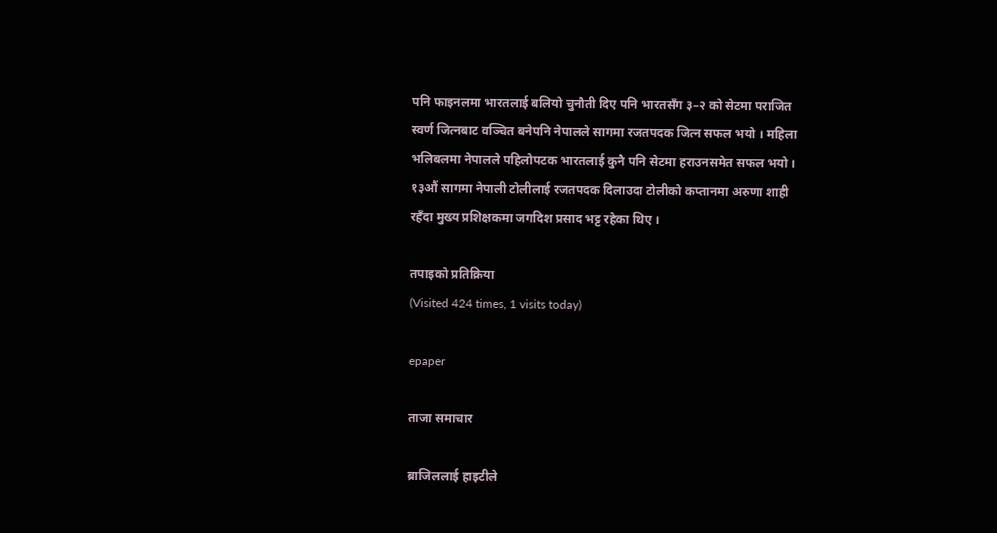पनि फाइनलमा भारतलाई बलियो चुनौती दिए पनि भारतसँग ३–२ को सेटमा पराजित स्वर्ण जित्नबाट वञ्चित बनेपनि नेपालले सागमा रजतपदक जित्न सफल भयो । महिला भलिबलमा नेपालले पहिलोपटक भारतलाई कुनै पनि सेटमा हराउनसमेत सफल भयो । १३औं सागमा नेपाली टोलीलाई रजतपदक दिलाउदा टोलीको कप्तानमा अरुणा शाही रहँदा मुख्य प्रशिक्षकमा जगदिश प्रसाद भट्ट रहेका थिए ।

तपाइको प्रतिक्रिया
(Visited 424 times, 1 visits today)

epaper

ताजा समाचार

ब्राजिललाई हाइटीले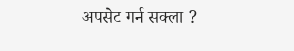अपसेट गर्न सक्ला ?